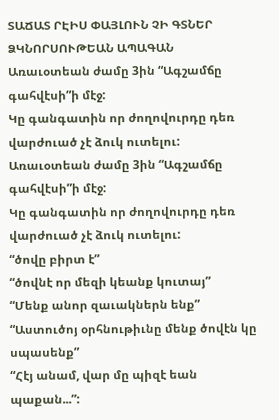ՏԱՃԱՏ ՐԷԻՍ ՓԱՅԼՈՒՆ ՉԻ ԳՏՆԵՐ ՁԿՆՈՐՍՈՒԹԵԱՆ ԱՊԱԳԱՆ
Առաւօտեան ժամը 3ին “Ագշամճը գահվէսի”ի մէջ:
Կը գանգատին որ ժողովուրդը դեռ վարժուած չէ ձուկ ուտելու:
Առաւօտեան ժամը 3ին “Ագշամճը գահվէսի”ի մէջ:
Կը գանգատին որ ժողովուրդը դեռ վարժուած չէ ձուկ ուտելու:
“ծովը բիրտ է”
“ծովնէ որ մեզի կեանք կուտայ”
“Մենք անոր զաւակներն ենք”
“Աստուծոյ օրհնութիւնը մենք ծովէն կը սպասենք”
“Հէյ անամ, վար մը պիզէ եան պաքան...”: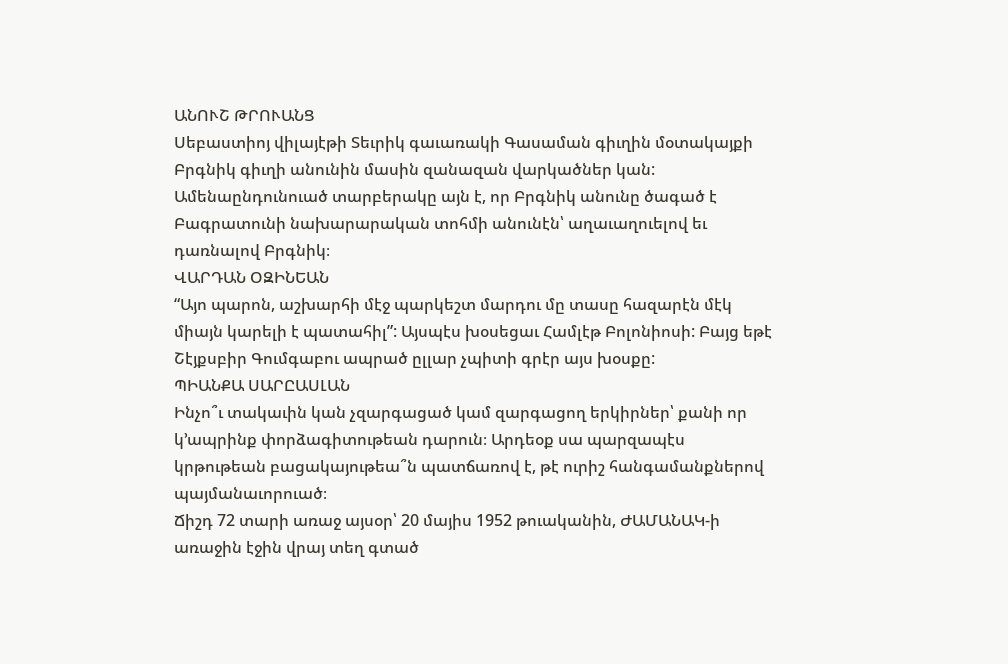ԱՆՈՒՇ ԹՐՈՒԱՆՑ
Սեբաստիոյ վիլայէթի Տեւրիկ գաւառակի Գասաման գիւղին մօտակայքի Բրգնիկ գիւղի անունին մասին զանազան վարկածներ կան: Ամենաընդունուած տարբերակը այն է, որ Բրգնիկ անունը ծագած է Բագրատունի նախարարական տոհմի անունէն՝ աղաւաղուելով եւ դառնալով Բրգնիկ։
ՎԱՐԴԱՆ ՕԶԻՆԵԱՆ
“Այո պարոն, աշխարհի մէջ պարկեշտ մարդու մը տասը հազարէն մէկ միայն կարելի է պատահիլ”: Այսպէս խօսեցաւ Համլէթ Բոլոնիոսի: Բայց եթէ Շէյքսբիր Գումգաբու ապրած ըլլար չպիտի գրէր այս խօսքը:
ՊԻԱՆՔԱ ՍԱՐԸԱՍԼԱՆ
Ինչո՞ւ տակաւին կան չզարգացած կամ զարգացող երկիրներ՝ քանի որ կ՚ապրինք փորձագիտութեան դարուն։ Արդեօք սա պարզապէս կրթութեան բացակայութեա՞ն պատճառով է, թէ ուրիշ հանգամանքներով պայմանաւորուած։
Ճիշդ 72 տարի առաջ այսօր՝ 20 մայիս 1952 թուականին, ԺԱՄԱՆԱԿ-ի առաջին էջին վրայ տեղ գտած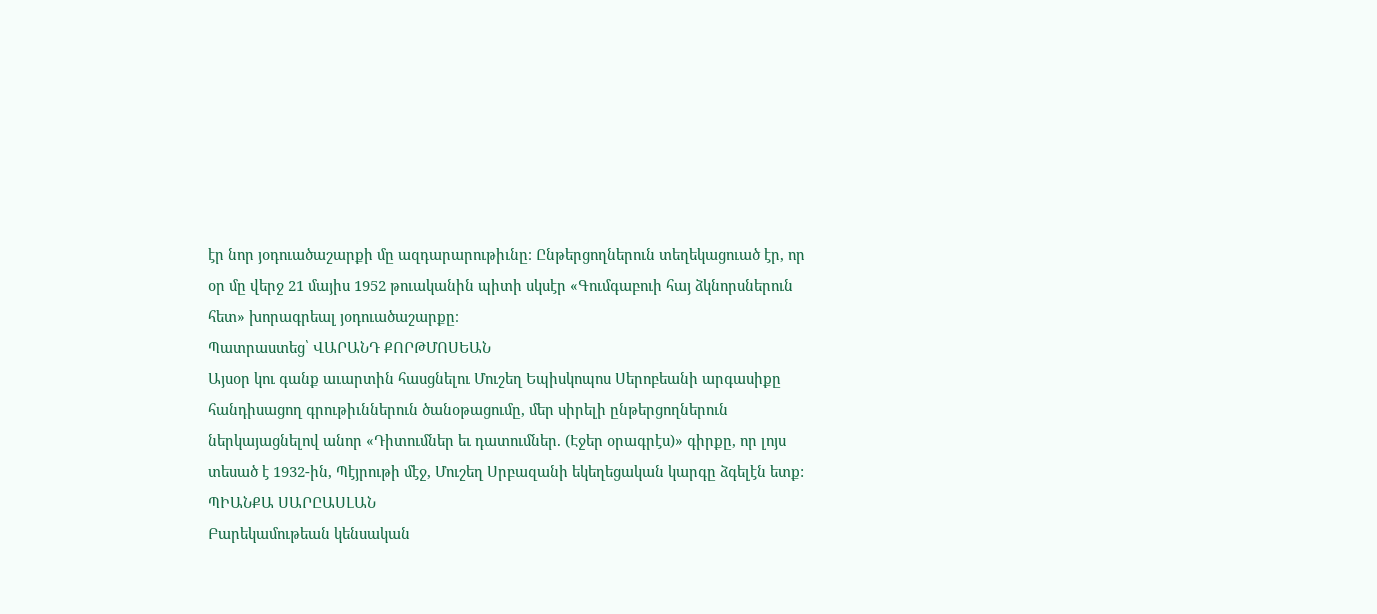էր նոր յօդուածաշարքի մը ազդարարութիւնը։ Ընթերցողներուն տեղեկացուած էր, որ օր մը վերջ 21 մայիս 1952 թուականին պիտի սկսէր «Գումգաբուի հայ ձկնորսներուն հետ» խորագրեալ յօդուածաշարքը։
Պատրաստեց՝ ՎԱՐԱՆԴ ՔՈՐԹՄՈՍԵԱՆ
Այսօր կու գանք աւարտին հասցնելու Մուշեղ Եպիսկոպոս Սերոբեանի արգասիքը հանդիսացող գրութիւններուն ծանօթացումը, մեր սիրելի ընթերցողներուն ներկայացնելով անոր «Դիտումներ եւ դատումներ. (Էջեր օրագրէս)» գիրքը, որ լոյս տեսած է 1932-ին, Պէյրութի մէջ, Մուշեղ Սրբազանի եկեղեցական կարգը ձգելէն ետք:
ՊԻԱՆՔԱ ՍԱՐԸԱՍԼԱՆ
Բարեկամութեան կենսական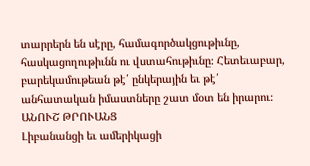տարրերն են սէրը, համագործակցութիւնը, հասկացողութիւնն ու վստահութիւնը։ Հետեւաբար, բարեկամութեան թէ՛ ընկերային եւ թէ՛ անհատական իմաստները շատ մօտ են իրարու։
ԱՆՈՒՇ ԹՐՈՒԱՆՑ
Լիբանանցի եւ ամերիկացի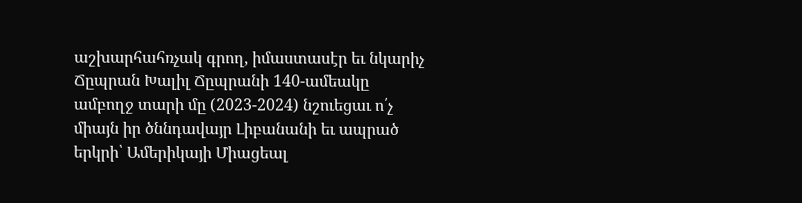աշխարհահռչակ գրող, իմաստասէր եւ նկարիչ Ճըպրան Խալիլ Ճըպրանի 140-ամեակը ամբողջ տարի մը (2023-2024) նշուեցաւ ո՛չ միայն իր ծննդավայր Լիբանանի եւ ապրած երկրի՝ Ամերիկայի Միացեալ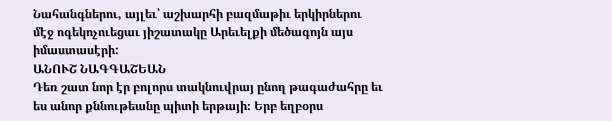Նահանգներու, այլեւ՝ աշխարհի բազմաթիւ երկիրներու մէջ ոգեկոչուեցաւ յիշատակը Արեւելքի մեծագոյն այս իմաստասէրի:
ԱՆՈՒՇ ՆԱԳԳԱՇԵԱՆ
Դեռ շատ նոր էր բոլորս տակնուվրայ ընող թագաժահրը եւ ես անոր քննութեանը պիտի երթայի։ Երբ եղբօրս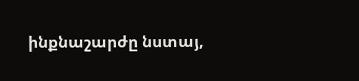ինքնաշարժը նստայ,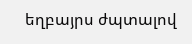եղբայրս ժպտալով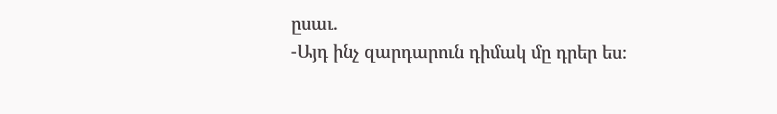ըսաւ.
-Այդ ինչ զարդարուն դիմակ մը դրեր ես։